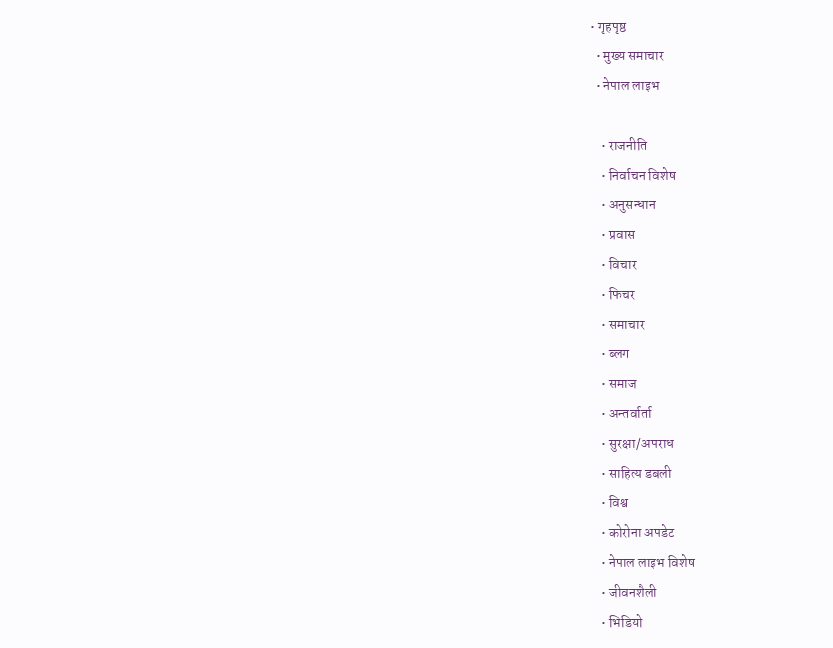• गृहपृष्ठ
  • मुख्य समाचार
  • नेपाल लाइभ

    • राजनीति
    • निर्वाचन विशेष
    • अनुसन्धान
    • प्रवास
    • विचार
    • फिचर
    • समाचार
    • ब्लग
    • समाज
    • अन्तर्वार्ता
    • सुरक्षा/अपराध
    • साहित्य डबली
    • विश्व
    • कोरोना अपडेट
    • नेपाल लाइभ विशेष
    • जीवनशैली
    • भिडियो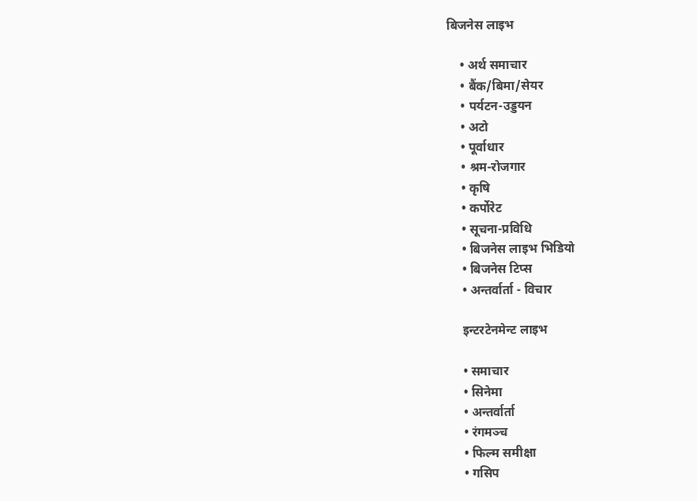बिजनेस लाइभ

    • अर्थ समाचार
    • बैंक/बिमा/सेयर
    • पर्यटन-उड्डयन
    • अटो
    • पूर्वाधार
    • श्रम-रोजगार
    • कृषि
    • कर्पोरेट
    • सूचना-प्रविधि
    • बिजनेस लाइभ भिडियो
    • बिजनेस टिप्स
    • अन्तर्वार्ता - विचार

    इन्टरटेनमेन्ट लाइभ

    • समाचार
    • सिनेमा
    • अन्तर्वार्ता
    • रंगमञ्च
    • फिल्म समीक्षा
    • गसिप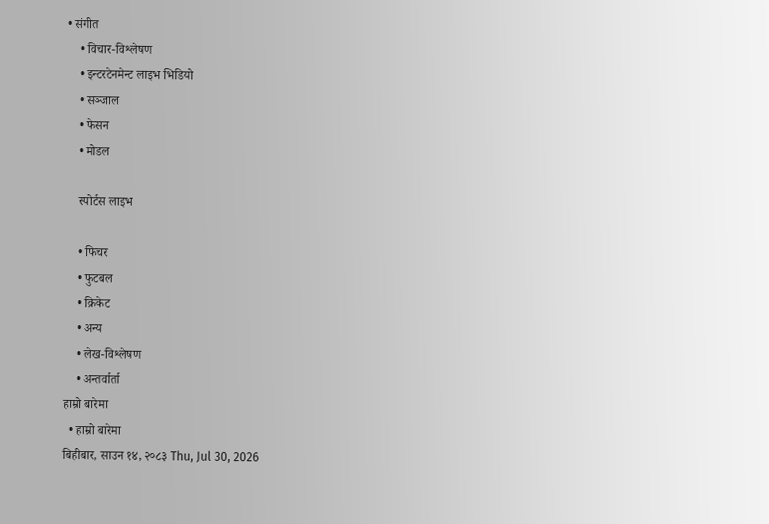• संगीत
    • विचार-विश्लेषण
    • इन्टरटेनमेन्ट लाइभ भिडियो
    • सञ्जाल
    • फेसन
    • मोडल

    स्पोर्टस लाइभ

    • फिचर
    • फुटबल
    • क्रिकेट
    • अन्य
    • लेख-विश्लेषण
    • अन्तर्वार्ता
हाम्रो बारेमा
  • हाम्रो बारेमा
बिहीबार, साउन १४, २०८३ Thu, Jul 30, 2026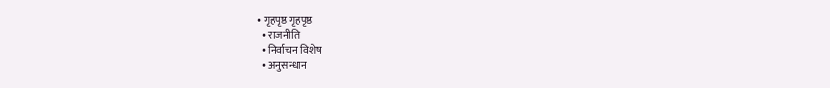• गृहपृष्ठ गृहपृष्ठ
  • राजनीति
  • निर्वाचन विशेष
  • अनुसन्धान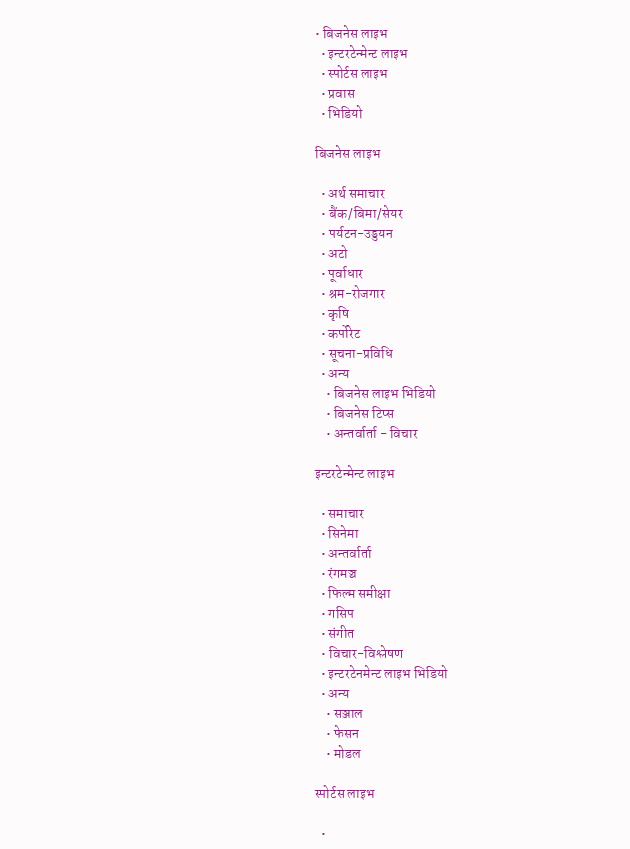• बिजनेस लाइभ
  • इन्टरटेन्मेन्ट लाइभ
  • स्पोर्टस लाइभ
  • प्रवास
  • भिडियो

बिजनेस लाइभ

  • अर्थ समाचार
  • बैंक/बिमा/सेयर
  • पर्यटन-उड्डयन
  • अटो
  • पूर्वाधार
  • श्रम-रोजगार
  • कृषि
  • कर्पोरेट
  • सूचना-प्रविधि
  • अन्य
    • बिजनेस लाइभ भिडियो
    • बिजनेस टिप्स
    • अन्तर्वार्ता - विचार

इन्टरटेन्मेन्ट लाइभ

  • समाचार
  • सिनेमा
  • अन्तर्वार्ता
  • रंगमञ्च
  • फिल्म समीक्षा
  • गसिप
  • संगीत
  • विचार-विश्लेषण
  • इन्टरटेनमेन्ट लाइभ भिडियो
  • अन्य
    • सञ्जाल
    • फेसन
    • मोडल

स्पोर्टस लाइभ

  •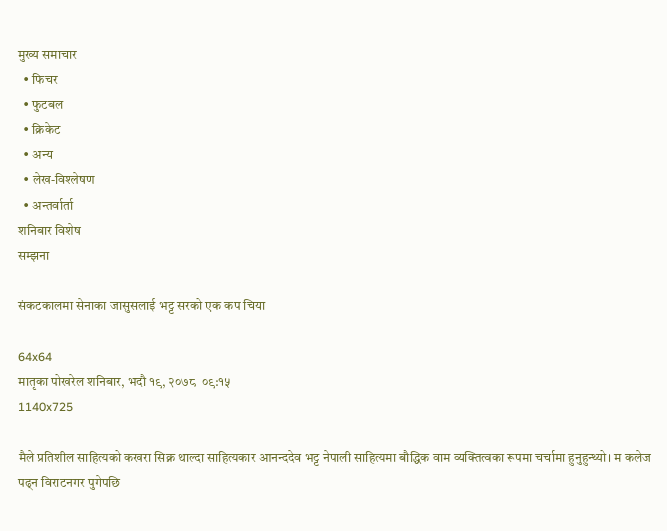मुख्य समाचार
  • फिचर
  • फुटबल
  • क्रिकेट
  • अन्य
  • लेख-विश्लेषण
  • अन्तर्वार्ता
शनिबार विशेष
सम्झना

संकटकालमा सेनाका जासुसलाई भट्ट सरको एक कप चिया

64x64
मातृका पोखरेल शनिबार, भदौ १९, २०७८  ०९:१५
1140x725

मैले प्रतिशील साहित्यको कखरा सिक्न थाल्दा साहित्यकार आनन्ददेव भट्ट नेपाली साहित्यमा बौद्धिक वाम व्यक्तित्वका रूपमा चर्चामा हुनुहुन्थ्यो। म कलेज पढ्न विराटनगर पुगेपछि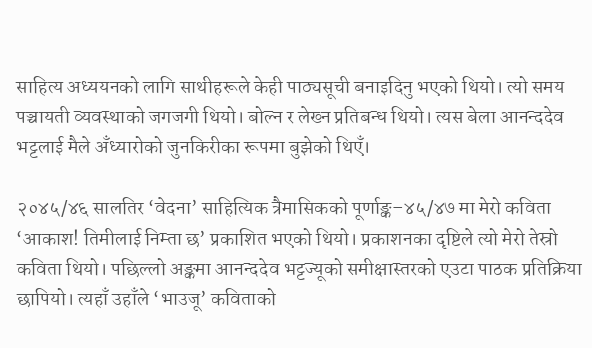साहित्य अध्ययनको लागि साथीहरूले केही पाठ्यसूची बनाइदिनु भएको थियो। त्यो समय पञ्चायती व्यवस्थाको जगजगी थियो। बोल्न र लेख्न प्रतिबन्ध थियो। त्यस बेला आनन्ददेव भट्टलाई मैले अँध्यारोको जुनकिरीका रूपमा बुझेको थिएँ।

२०४५/४६ सालतिर ‘वेदना’ साहित्यिक त्रैमासिकको पूर्णाङ्क–४५/४७ मा मेरो कविता ‘आकाश! तिमीलाई निम्ता छ’ प्रकाशित भएको थियो। प्रकाशनका दृष्टिले त्यो मेरो तेस्रो कविता थियो। पछिल्लो अङ्कमा आनन्ददेव भट्टज्यूको समीक्षास्तरको एउटा पाठक प्रतिक्रिया छापियो। त्यहाँ उहाँले ‘भाउजू’ कविताको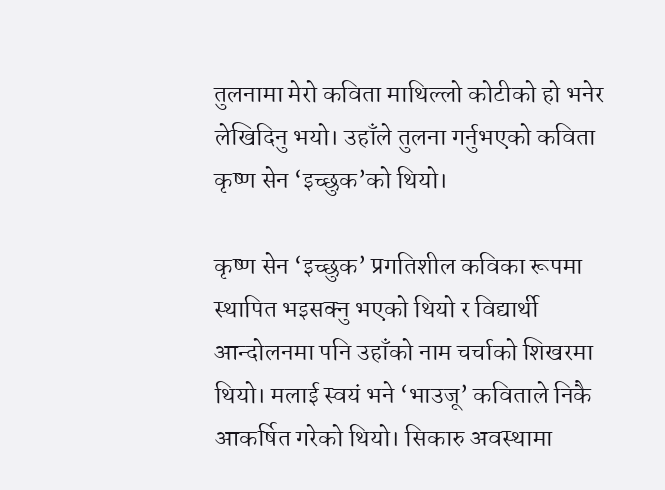तुलनामा मेरो कविता माथिल्लो कोटीको हो भनेर लेखिदिनु भयो। उहाँले तुलना गर्नुभएको कविता कृष्ण सेन ‘इच्छुक’को थियो।

कृष्ण सेन ‘इच्छुक’ प्रगतिशील कविका रूपमा स्थापित भइसक्नु भएको थियो र विद्यार्थी आन्दोलनमा पनि उहाँको नाम चर्चाको शिखरमा थियो। मलाई स्वयं भने ‘भाउजू’ कविताले निकै आकर्षित गरेको थियो। सिकारु अवस्थामा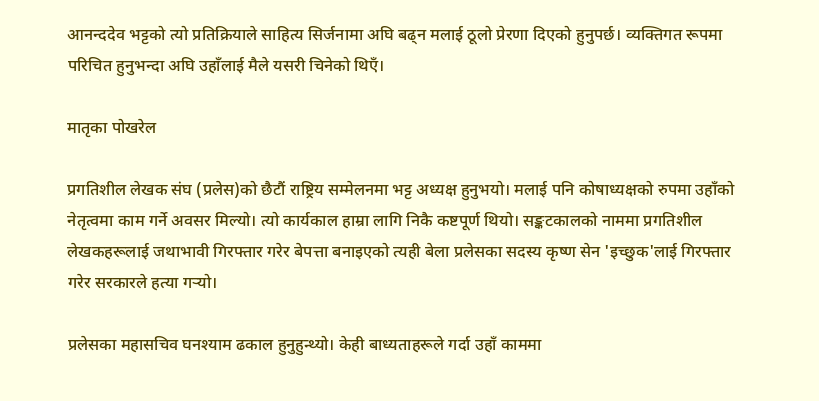आनन्ददेव भट्टको त्यो प्रतिक्रियाले साहित्य सिर्जनामा अघि बढ्न मलाई ठूलो प्रेरणा दिएको हुनुपर्छ। व्यक्तिगत रूपमा परिचित हुनुभन्दा अघि उहाँलाई मैले यसरी चिनेको थिएँ।

मातृका पोखरेल

प्रगतिशील लेखक संघ (प्रलेस)को छैटौं राष्ट्रिय सम्मेलनमा भट्ट अध्यक्ष हुनुभयो। मलाई पनि कोषाध्यक्षको रुपमा उहाँको नेतृत्वमा काम गर्ने अवसर मिल्यो। त्यो कार्यकाल हाम्रा लागि निकै कष्टपूर्ण थियो। सङ्कटकालको नाममा प्रगतिशील लेखकहरूलाई जथाभावी गिरफ्तार गरेर बेपत्ता बनाइएको त्यही बेला प्रलेसका सदस्य कृष्ण सेन 'इच्छुक'लाई गिरफ्तार गरेर सरकारले हत्या गर्‍यो।

प्रलेसका महासचिव घनश्याम ढकाल हुनुहुन्थ्यो। केही बाध्यताहरूले गर्दा उहाँ काममा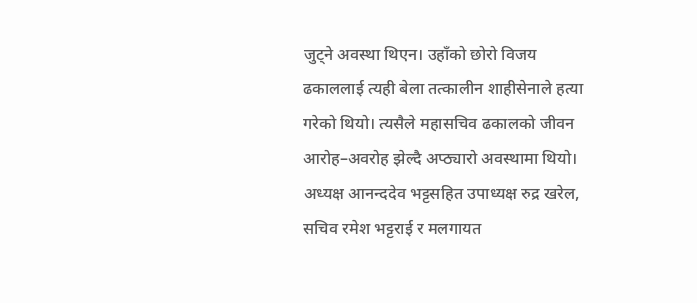जुट्ने अवस्था थिएन। उहाँको छोरो विजय ढकाललाई त्यही बेला तत्कालीन शाहीसेनाले हत्या गरेको थियो। त्यसैले महासचिव ढकालको जीवन आरोह–अवरोह झेल्दै अप्ठ्यारो अवस्थामा थियो। अध्यक्ष आनन्ददेव भट्टसहित उपाध्यक्ष रुद्र खरेल, सचिव रमेश भट्टराई र मलगायत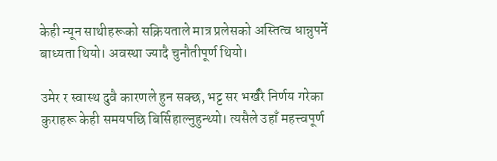केही न्यून साथीहरूको सक्रियताले मात्र प्रलेसको अस्तित्व धान्नुपर्ने बाध्यता थियो। अवस्था ज्यादै चुनौतीपूर्ण थियो।

उमेर र स्वास्थ दुवै कारणले हुन सक्छ, भट्ट सर भर्खरै निर्णय गरेका कुराहरू केही समयपछि बिर्सिहाल्नुहुन्थ्यो। त्यसैले उहाँ महत्त्वपूर्ण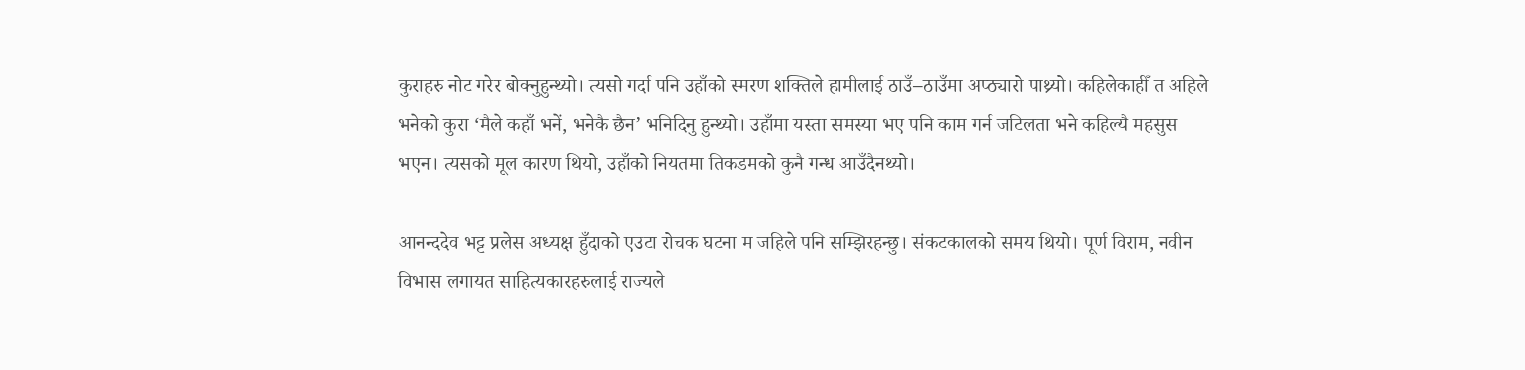कुराहरु नोट गरेर बोक्नुहुन्थ्यो। त्यसो गर्दा पनि उहाँको स्मरण शक्तिले हामीलाई ठाउँ–ठाउँमा अप्ठ्यारो पाथ्र्यो। कहिलेकाहीँ त अहिले भनेको कुरा ‘मैले कहाँ भनें, भनेकै छैन’ भनिदिनु हुन्थ्यो। उहाँमा यस्ता समस्या भए पनि काम गर्न जटिलता भने कहिल्यै महसुस भएन। त्यसको मूल कारण थियो, उहाँको नियतमा तिकडमको कुनै गन्ध आउँदैनथ्यो।

आनन्ददेव भट्ट प्रलेस अध्यक्ष हुँदाको एउटा रोचक घटना म जहिले पनि सम्झिरहन्छु। संकटकालको समय थियो। पूर्ण विराम, नवीन विभास लगायत साहित्यकारहरुलाई राज्यले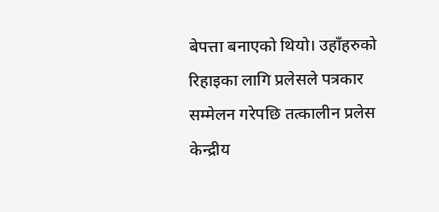बेपत्ता बनाएको थियो। उहाँहरुको रिहाइका लागि प्रलेसले पत्रकार सम्मेलन गरेपछि तत्कालीन प्रलेस केन्द्रीय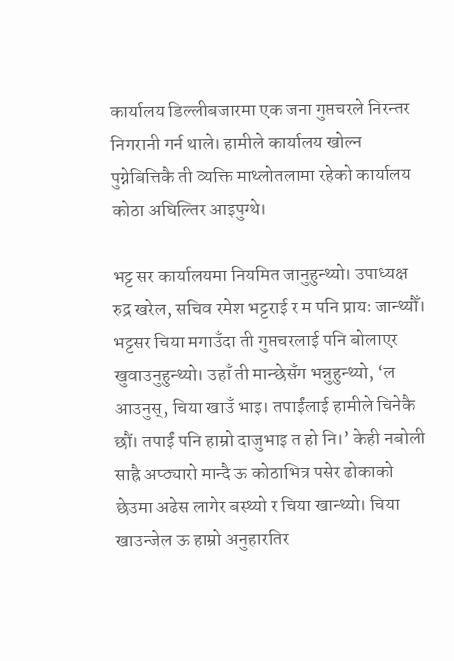कार्यालय डिल्लीबजारमा एक जना गुप्तचरले निरन्तर निगरानी गर्न थाले। हामीले कार्यालय खोल्न पुग्नेबित्तिकै ती व्यक्ति माथ्लोतलामा रहेको कार्यालय कोठा अघिल्तिर आइपुग्थे।

भट्ट सर कार्यालयमा नियमित जानुहुन्थ्यो। उपाध्यक्ष रुद्र खरेल, सचिव रमेश भट्टराई र म पनि प्रायः जान्थ्यौँ। भट्टसर चिया मगाउँदा ती गुप्तचरलाई पनि बोलाएर खुवाउनुहुन्थ्यो। उहाँ ती मान्छेसँग भन्नुहुन्थ्यो, ‘ल आउनुस्, चिया खाउँ भाइ। तपाईंलाई हामीले चिनेकै छौं। तपाईं पनि हाम्रो दाजुभाइ त हो नि।’ केही नबोली साह्रै अप्ठ्यारो मान्दै ऊ कोठाभित्र पसेर ढोकाको छेउमा अढेस लागेर बस्थ्यो र चिया खान्थ्यो। चिया खाउन्जेल ऊ हाम्रो अनुहारतिर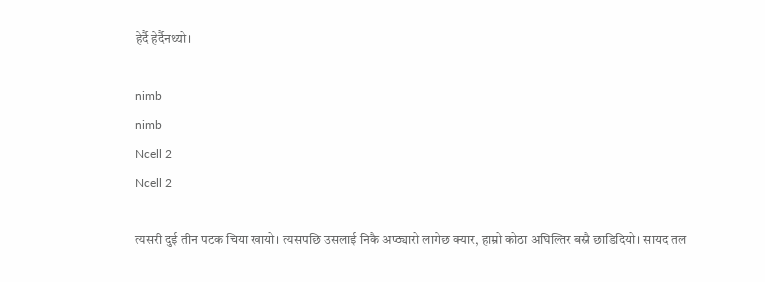हेर्दै हेर्दैनथ्यो।

nimb
nimb
Ncell 2
Ncell 2

त्यसरी दुई तीन पटक चिया खायो। त्यसपछि उसलाई निकै अप्ठ्यारो लागेछ क्यार, हाम्रो कोठा अघिल्तिर बस्नै छाडिदियो। सायद तल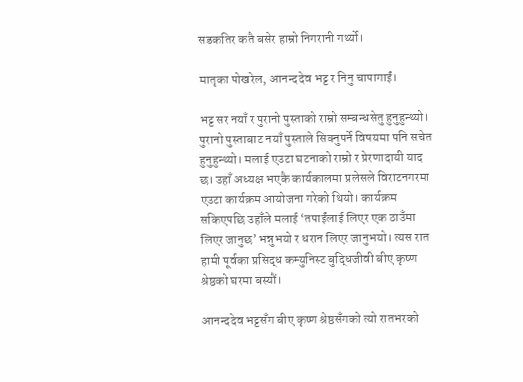सडकतिर कतै बसेर हाम्रो निगरानी गर्थ्यो।

मातृका पोखरेल, आनन्ददेव भट्ट र निनु चापागाईं।

भट्ट सर नयाँ र पुरानो पुस्ताको राम्रो सम्बन्धसेतु हुनुहुन्थ्यो। पुरानो पुस्ताबाट नयाँ पुस्ताले सिक्नुपर्ने विषयमा पनि सचेत हुनुहुन्थ्यो। मलाई एउटा घटनाको राम्रो र प्रेरणादायी याद छ। उहाँ अध्यक्ष भएकै कार्यकालमा प्रलेसले विराटनगरमा एउटा कार्यक्रम आयोजना गरेको थियो। कार्यक्रम सकिएपछि उहाँले मलाई ‘तपाईंलाई लिएर एक ठाउँमा लिएर जानुछ’ भन्नुभयो र धरान लिएर जानुभयो। त्यस रात हामी पूर्वका प्रसिद्ध कम्युनिस्ट बुद्धिजीवी बीए कृष्ण श्रेष्ठको घरमा बस्यौं।

आनन्ददेव भट्टसँग बीए कृष्ण श्रेष्ठसँगको त्यो रातभरको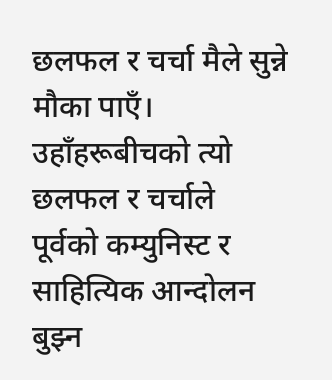छलफल र चर्चा मैले सुन्ने मौका पाएँ। उहाँहरूबीचको त्यो छलफल र चर्चाले पूर्वको कम्युनिस्ट र साहित्यिक आन्दोलन बुझ्न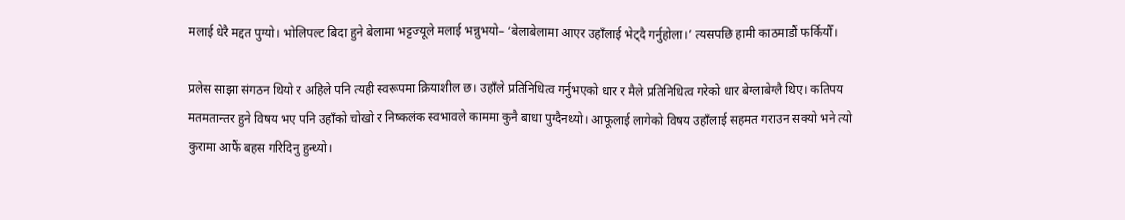मलाई धेरै मद्दत पुग्यो। भोलिपल्ट बिदा हुने बेलामा भट्टज्यूले मलाई भन्नुभयो– ‘बेलाबेलामा आएर उहाँलाई भेट्दै गर्नुहोला।’ त्यसपछि हामी काठमाडौं फर्कियौँ।

प्रलेस साझा संगठन थियो र अहिले पनि त्यही स्वरूपमा क्रियाशील छ। उहाँले प्रतिनिधित्व गर्नुभएको धार र मैले प्रतिनिधित्व गरेको धार बेग्लाबेग्लै थिए। कतिपय मतमतान्तर हुने विषय भए पनि उहाँको चोखो र निष्कलंक स्वभावले काममा कुनै बाधा पुग्दैनथ्यो। आफूलाई लागेको विषय उहाँलाई सहमत गराउन सक्यो भने त्यो कुरामा आफैं बहस गरिदिनु हुन्थ्यो।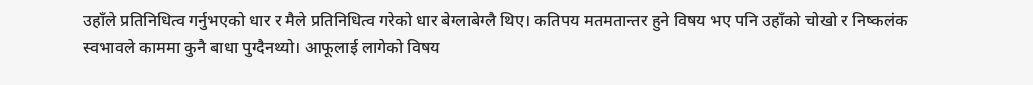उहाँले प्रतिनिधित्व गर्नुभएको धार र मैले प्रतिनिधित्व गरेको धार बेग्लाबेग्लै थिए। कतिपय मतमतान्तर हुने विषय भए पनि उहाँको चोखो र निष्कलंक स्वभावले काममा कुनै बाधा पुग्दैनथ्यो। आफूलाई लागेको विषय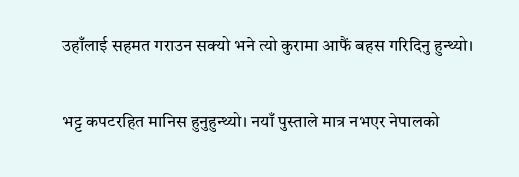उहाँलाई सहमत गराउन सक्यो भने त्यो कुरामा आफैं बहस गरिदिनु हुन्थ्यो।

भट्ट कपटरहित मानिस हुनुहुन्थ्यो। नयाँ पुस्ताले मात्र नभएर नेपालको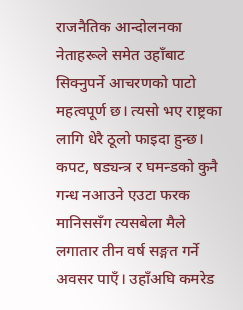राजनैतिक आन्दोलनका नेताहरूले समेत उहाँबाट सिक्नुपर्ने आचरणको पाटो महत्वपूर्ण छ। त्यसो भए राष्ट्रका लागि धेरै ठूलो फाइदा हुन्छ। कपट, षड्यन्त्र र घमन्डको कुनै गन्ध नआउने एउटा फरक  मानिससँग त्यसबेला मैले लगातार तीन वर्ष सङ्गत गर्ने अवसर पाएँ। उहाँअघि कमरेड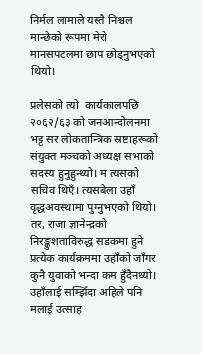निर्मल लामाले यस्तै निश्चल मान्छेको रूपमा मेरो मानसपटलमा छाप छोड्नुभएको थियो।

प्रलेसको त्यो  कार्यकालपछि २०६२/६३ को जनआन्दोलनमा भट्ट सर लोकतान्त्रिक स्रष्टाहरूको संयुक्त मञ्चको अध्यक्ष सभाको सदस्य हुनुहुन्थ्यो। म त्यसको सचिव थिएँ। त्यसबेला उहाँ वृद्धअवस्थामा पुग्नुभएको थियो। तर, राजा ज्ञानेन्द्रको निरङ्कुशताविरुद्ध सडकमा हुने प्रत्येक कार्यक्रममा उहाँको जाँगर कुनै युवाको भन्दा कम हुँदैनथ्यो। उहाँलाई सम्झिँदा अहिले पनि मलाई उत्साह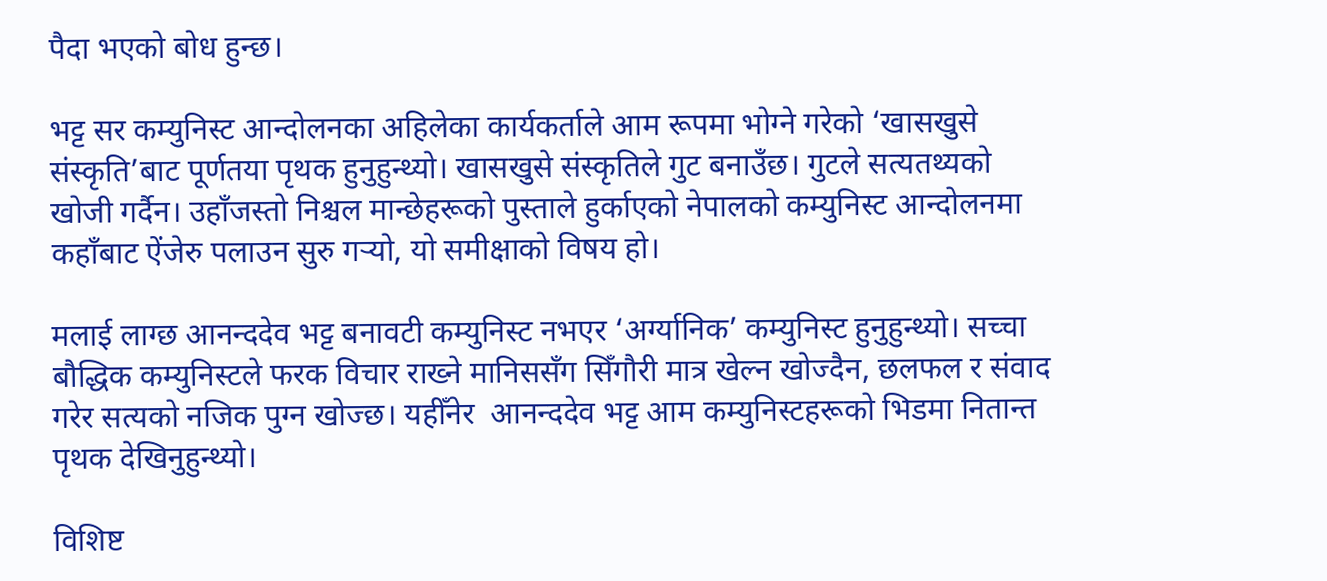पैदा भएको बोध हुन्छ।

भट्ट सर कम्युनिस्ट आन्दोलनका अहिलेका कार्यकर्ताले आम रूपमा भोग्ने गरेको ‘खासखुसे संस्कृति’बाट पूर्णतया पृथक हुनुहुन्थ्यो। खासखुसे संस्कृतिले गुट बनाउँछ। गुटले सत्यतथ्यको खोजी गर्दैन। उहाँजस्तो निश्चल मान्छेहरूको पुस्ताले हुर्काएको नेपालको कम्युनिस्ट आन्दोलनमा कहाँबाट ऐंजेरु पलाउन सुरु गर्‍यो, यो समीक्षाको विषय हो।

मलाई लाग्छ आनन्ददेव भट्ट बनावटी कम्युनिस्ट नभएर ‘अर्ग्यानिक’ कम्युनिस्ट हुनुहुन्थ्यो। सच्चा बौद्धिक कम्युनिस्टले फरक विचार राख्ने मानिससँग सिँगौरी मात्र खेल्न खोज्दैन, छलफल र संवाद गरेर सत्यको नजिक पुग्न खोज्छ। यहीँनेर  आनन्ददेव भट्ट आम कम्युनिस्टहरूको भिडमा नितान्त पृथक देखिनुहुन्थ्यो।

विशिष्ट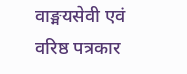वाङ्मयसेवी एवं वरिष्ठ पत्रकार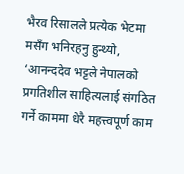भैरव रिसालले प्रत्येक भेटमा मसँग भनिरहनु हुन्थ्यो, ‘आनन्ददेव भट्टले नेपालको प्रगतिशील साहित्यलाई संगठित गर्ने काममा धेरै महत्त्वपूर्ण काम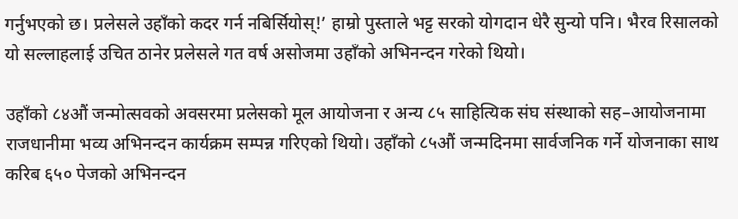गर्नुभएको छ। प्रलेसले उहाँको कदर गर्न नबिर्सियोस्!’ हाम्रो पुस्ताले भट्ट सरको योगदान धेरै सुन्यो पनि। भैरव रिसालको यो सल्लाहलाई उचित ठानेर प्रलेसले गत वर्ष असोजमा उहाँको अभिनन्दन गरेको थियो।

उहाँको ८४औं जन्मोत्सवको अवसरमा प्रलेसको मूल आयोजना र अन्य ८५ साहित्यिक संघ संस्थाको सह–आयोजनामा राजधानीमा भव्य अभिनन्दन कार्यक्रम सम्पन्न गरिएको थियो। उहाँको ८५औं जन्मदिनमा सार्वजनिक गर्ने योजनाका साथ करिब ६५० पेजको अभिनन्दन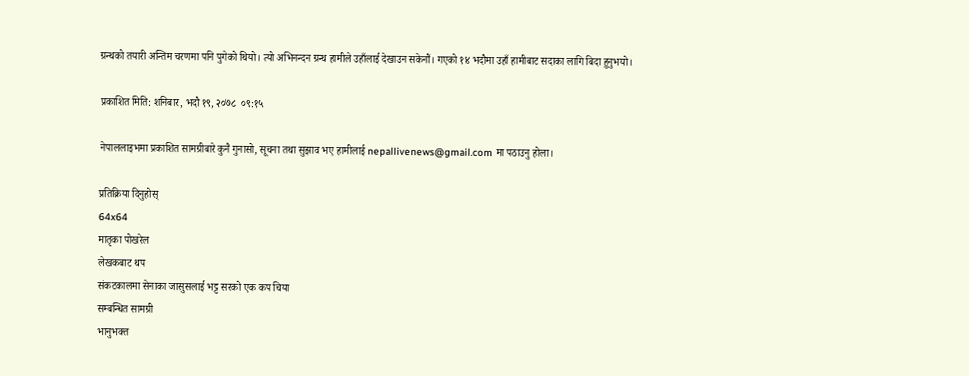ग्रन्थको तयारी अन्तिम चरणमा पनि पुगेको थियो। त्यो अभिनन्दन ग्रन्थ हामीले उहाँलाई देखाउन सकेनौं। गएको १४ भदौमा उहाँ हामीबाट सदाका लागि बिदा हुनुभयो।

प्रकाशित मिति: शनिबार, भदौ १९, २०७८  ०९:१५

नेपाललाइभमा प्रकाशित सामग्रीबारे कुनै गुनासो, सूचना तथा सुझाव भए हामीलाई nepallivenews@gmail.com मा पठाउनु होला।

प्रतिक्रिया दिनुहोस्
64x64
मातृका पोखरेल
लेखकबाट थप
संकटकालमा सेनाका जासुसलाई भट्ट सरको एक कप चिया
सम्बन्धित सामग्री
भानुभक्त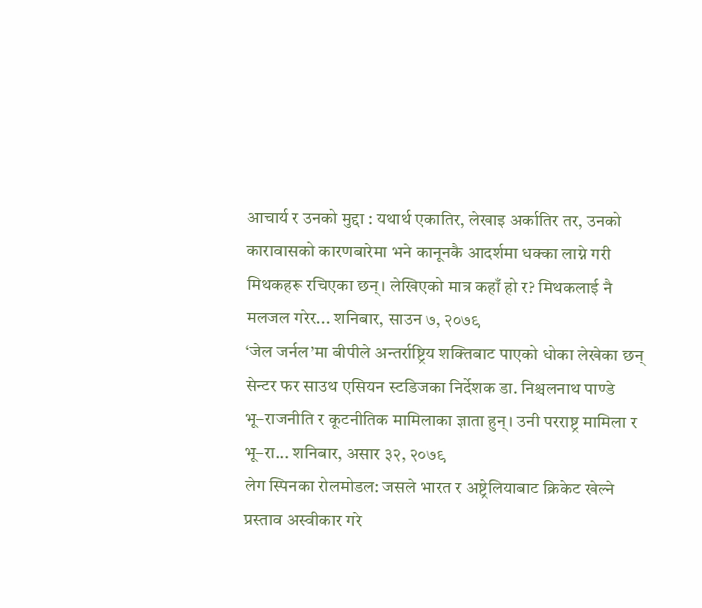आचार्य र उनको मुद्दा : यथार्थ एकातिर, लेखाइ अर्कातिर तर, उनको कारावासको कारणबारेमा भने कानूनकै आदर्शमा धक्का लाग्ने गरी मिथकहरू रचिएका छन्। लेखिएको मात्र कहाँ हो र? मिथकलाई नै मलजल गरेर... शनिबार, साउन ७, २०७९
‘जेल जर्नल’मा बीपीले अन्तर्राष्ट्रिय शक्तिबाट पाएको धोका लेखेका छन् सेन्टर फर साउथ एसियन स्टडिजका निर्देशक डा. निश्चलनाथ पाण्डे भू–राजनीति र कूटनीतिक मामिलाका ज्ञाता हुन्। उनी परराष्ट्र मामिला र भू–रा... शनिबार, असार ३२, २०७९
लेग स्पिनका रोलमोडल: जसले भारत र अष्ट्रेलियाबाट क्रिकेट खेल्ने प्रस्ताव अस्वीकार गरे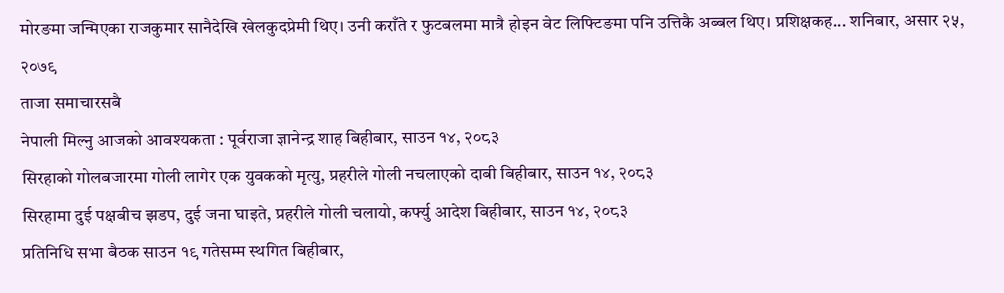मोरङमा जन्मिएका राजकुमार सानैदेखि खेलकुदप्रेमी थिए। उनी कराँते र फुटबलमा मात्रै होइन वेट लिफ्टिङमा पनि उत्तिकै अब्बल थिए। प्रशिक्षकह... शनिबार, असार २५, २०७९
ताजा समाचारसबै
नेपाली मिल्नु आजको आवश्यकता : पूर्वराजा ज्ञानेन्द्र शाह बिहीबार, साउन १४, २०८३
सिरहाको गोलबजारमा गोली लागेर एक युवकको मृत्यु, प्रहरीले गोली नचलाएको दाबी बिहीबार, साउन १४, २०८३
सिरहामा दुई पक्षबीच झडप, दुई जना घाइते, प्रहरीले गोली चलायो, कर्फ्यु आदेश बिहीबार, साउन १४, २०८३
प्रतिनिधि सभा बैठक साउन १९ गतेसम्म स्थगित बिहीबार,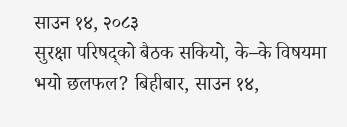साउन १४, २०८३
सुरक्षा परिषद्को बैठक सकियो, के–के विषयमा भयो छलफल? बिहीबार, साउन १४,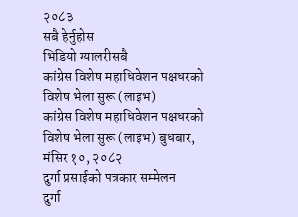२०८३
सबै हेर्नुहोस
भिडियो ग्यालरीसबै
कांग्रेस विशेष महाधिवेशन पक्षधरको विशेष भेला सुरू (लाइभ)
कांग्रेस विशेष महाधिवेशन पक्षधरको विशेष भेला सुरू (लाइभ) बुधबार, मंसिर १०, २०८२
दुर्गा प्रसाईको पत्रकार सम्मेलन
दुर्गा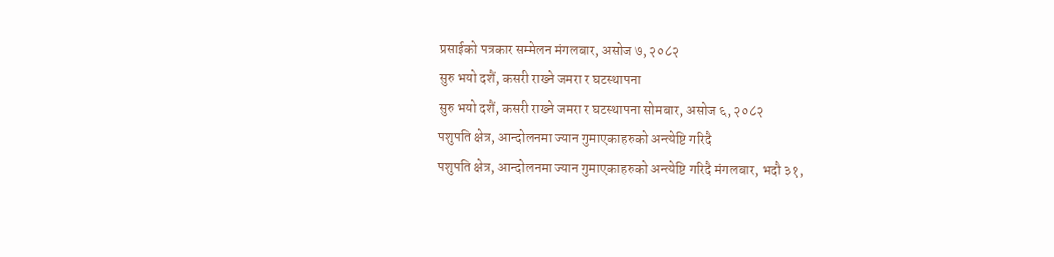प्रसाईको पत्रकार सम्मेलन मंगलबार, असोज ७, २०८२
सुरु भयो दशैं, कसरी राख्ने जमरा र घटस्थापना
सुरु भयो दशैं, कसरी राख्ने जमरा र घटस्थापना सोमबार, असोज ६, २०८२
पशुपति क्षेत्र, आन्दोलनमा ज्यान गुमाएकाहरुको अन्त्येष्टि गरिदै
पशुपति क्षेत्र, आन्दोलनमा ज्यान गुमाएकाहरुको अन्त्येष्टि गरिदै मंगलबार, भदौ ३१,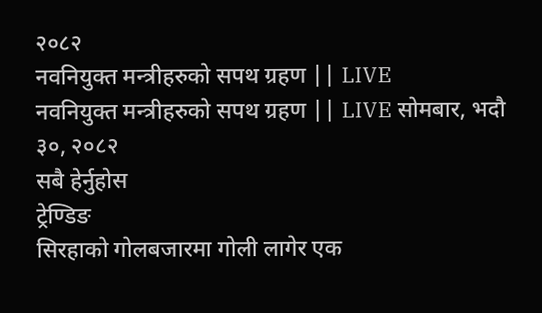२०८२
नवनियुक्त मन्त्रीहरुको सपथ ग्रहण || LIVE
नवनियुक्त मन्त्रीहरुको सपथ ग्रहण || LIVE सोमबार, भदौ ३०, २०८२
सबै हेर्नुहोस
ट्रेण्डिङ
सिरहाको गोलबजारमा गोली लागेर एक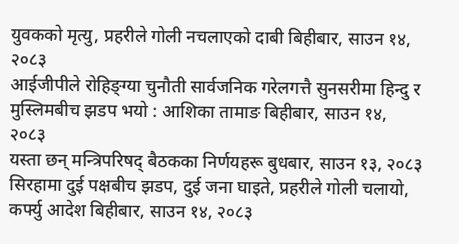युवकको मृत्यु, प्रहरीले गोली नचलाएको दाबी बिहीबार, साउन १४, २०८३
आईजीपीले रोहिङ्ग्या चुनौती सार्वजनिक गरेलगत्तै सुनसरीमा हिन्दु र मुस्लिमबीच झडप भयो : आशिका तामाङ बिहीबार, साउन १४, २०८३
यस्ता छन् मन्त्रिपरिषद् बैठकका निर्णयहरू बुधबार, साउन १३, २०८३
सिरहामा दुई पक्षबीच झडप, दुई जना घाइते, प्रहरीले गोली चलायो, कर्फ्यु आदेश बिहीबार, साउन १४, २०८३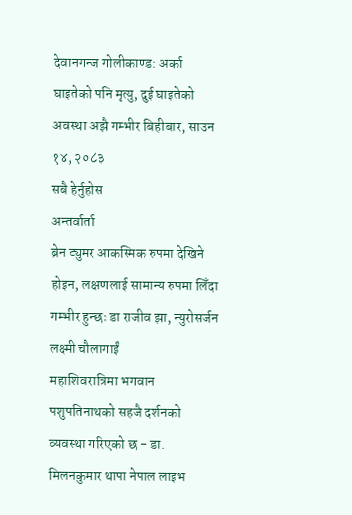देवानगन्ज गोलीकाण्ड: अर्का घाइतेको पनि मृत्यु, दुई घाइतेको अवस्था अझै गम्भीर बिहीबार, साउन १४, २०८३
सबै हेर्नुहोस
अन्तर्वार्ता
ब्रेन ट्युमर आकस्मिक रुपमा देखिने होइन, लक्षणलाई सामान्य रुपमा लिँदा गम्भीर हुन्छः डा राजीव झा, न्युरोसर्जन लक्ष्मी चौलागाईं
महाशिवरात्रिमा भगवान पशुपतिनाथको सहजै दर्शनको व्यवस्था गरिएको छ - डा. मिलनकुमार थापा नेपाल लाइभ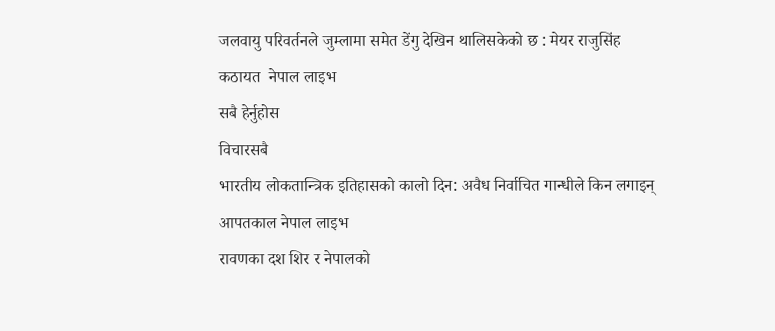जलवायु परिवर्तनले जुम्लामा समेत डेंगु देखिन थालिसकेको छ : मेयर राजुसिंह कठायत  नेपाल लाइभ
सबै हेर्नुहोस
विचारसबै
भारतीय लोकतान्त्रिक इतिहासको कालो दिन: अवैध निर्वाचित गान्धीले किन लगाइन् आपतकाल नेपाल लाइभ
रावणका दश शिर र नेपालको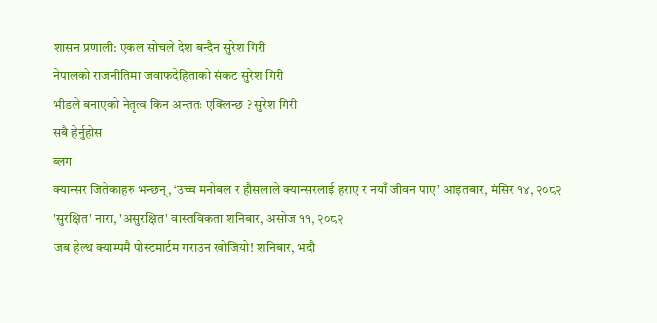शासन प्रणाली: एकल सोचले देश बन्दैन सुरेश गिरी
नेपालको राजनीतिमा जवाफदेहिताको संकट सुरेश गिरी
भीडले बनाएको नेतृत्व किन अन्ततः एक्लिन्छ ? सुरेश गिरी
सबै हेर्नुहोस
ब्लग
क्यान्सर जितेकाहरु भन्छन्, ‘उच्च मनोबल र हौसलाले क्यान्सरलाई हराए र नयाँ जीवन पाए’ आइतबार, मंसिर १४, २०८२
'सुरक्षित' नारा, 'असुरक्षित' वास्तविकता शनिबार, असोज ११, २०८२
जब हेल्थ क्याम्पमै पोस्टमार्टम गराउन खोजियो! शनिबार, भदौ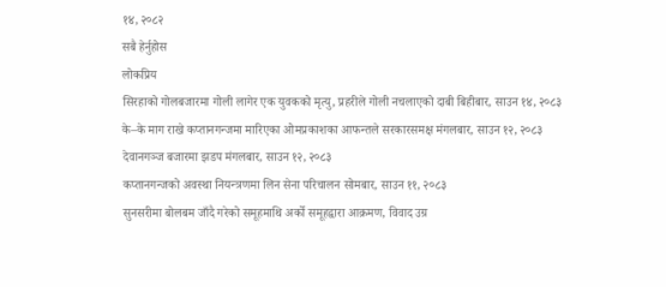१४, २०८२
सबै हेर्नुहोस
लोकप्रिय
सिरहाको गोलबजारमा गोली लागेर एक युवकको मृत्यु, प्रहरीले गोली नचलाएको दाबी बिहीबार, साउन १४, २०८३
के–के माग राखे कप्तानगन्जमा मारिएका ओमप्रकाशका आफन्तले सरकारसमक्ष मंगलबार, साउन १२, २०८३
देवानगञ्ज बजारमा झडप मंगलबार, साउन १२, २०८३
कप्तानगन्जको अवस्था नियन्त्रणमा लिन सेना परिचालन सोमबार, साउन ११, २०८३
सुनसरीमा बोलबम जाँदै गरेको समूहमाथि अर्को समूहद्वारा आक्रमण, विवाद उग्र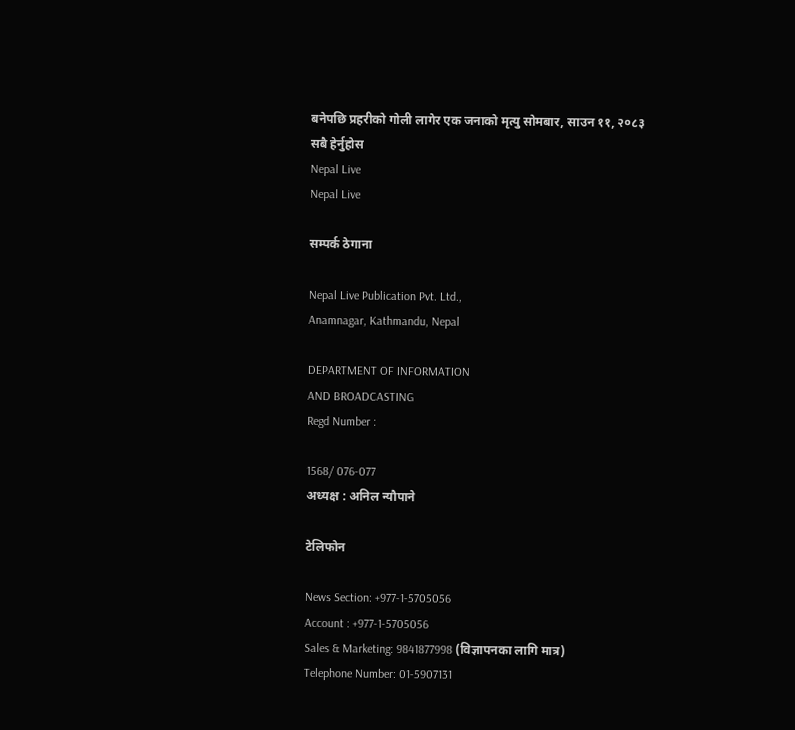बनेपछि प्रहरीको गोली लागेर एक जनाको मृत्यु सोमबार, साउन ११, २०८३
सबै हेर्नुहोस
Nepal Live
Nepal Live

सम्पर्क ठेगाना

Nepal Live Publication Pvt. Ltd.,
Anamnagar, Kathmandu, Nepal

DEPARTMENT OF INFORMATION
AND BROADCASTING
Regd Number :

1568/ 076-077
अध्यक्ष : अनिल न्यौपाने

टेलिफोन

News Section: +977-1-5705056
Account : +977-1-5705056
Sales & Marketing: 9841877998 (विज्ञापनका लागि मात्र)
Telephone Number: 01-5907131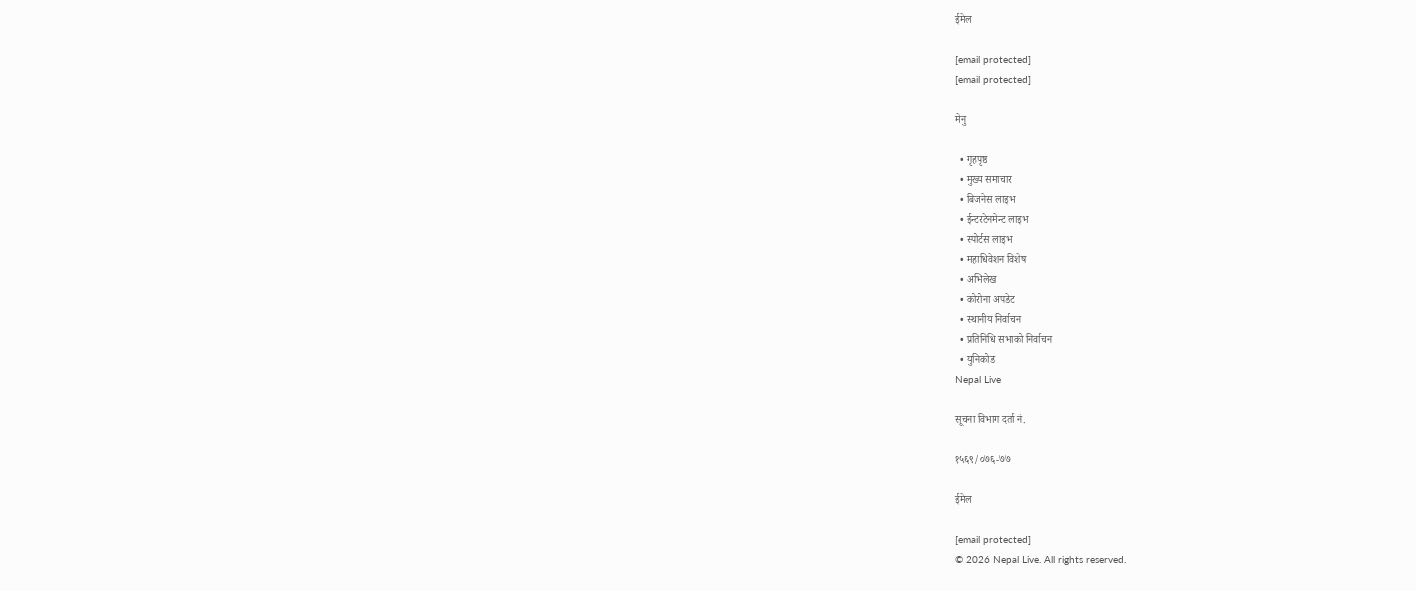ईमेल

[email protected]
[email protected]

मेनु

  • गृहपृष्ठ
  • मुख्य समाचार
  • बिजनेस लाइभ
  • ईन्टरटेनमेन्ट लाइभ
  • स्पोर्टस लाइभ
  • महाधिवेशन विशेष
  • अभिलेख
  • कोरोना अपडेट
  • स्थानीय निर्वाचन
  • प्रतिनिधि सभाको निर्वाचन
  • युनिकोड
Nepal Live

सूचना विभाग दर्ता नं.

१५६९/०७६-७७

ईमेल

[email protected]
© 2026 Nepal Live. All rights reserved.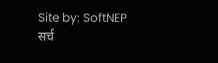Site by: SoftNEP
सर्च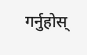गर्नुहोस्